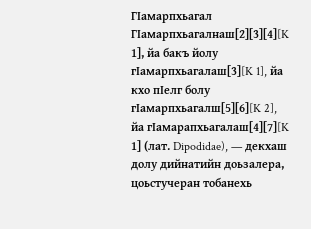ГӀамарпхьагал
ГӀамарпхьагалнаш[2][3][4][K 1], йа бакъ йолу гӀамарпхьагалаш[3][K 1], йа кхо пӀелг болу гӀамарпхьагалш[5][6][K 2], йа гӀамарапхьагалаш[4][7][K 1] (лат. Dipodidae), — декхаш долу дийнатийн доьзалера, цоьстучеран тобанехь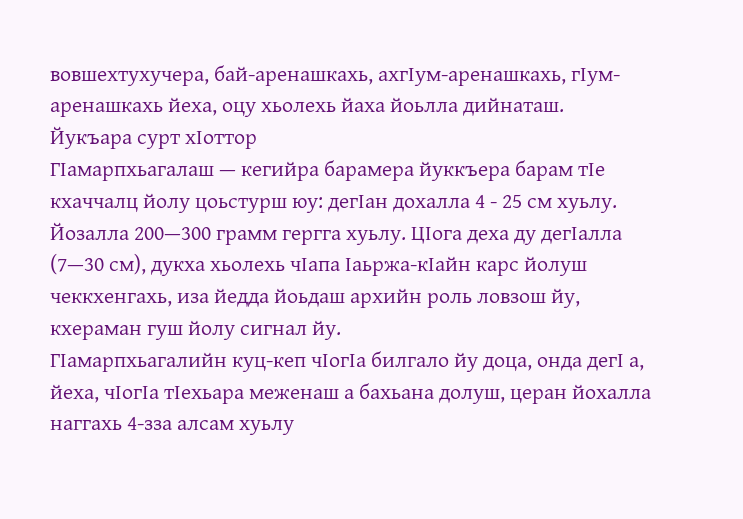вовшехтухучера, бай-аренашкахь, ахгӀум-аренашкахь, гӀум-аренашкахь йеха, оцу хьолехь йаха йоьлла дийнаташ.
Йукъара сурт хӀоттор
ГӀамарпхьагалаш — кегийра барамера йуккъера барам тӀе кхаччалц йолу цоьстурш юу: дегӀан дохалла 4 - 25 см хуьлу. Йозалла 200—300 грамм гергга хуьлу. ЦӀога деха ду дегӀалла (7—30 см), дукха хьолехь чӀапа Ӏаьржа-кӀайн карс йолуш чеккхенгахь, иза йедда йоьдаш архийн роль ловзош йу, кхераман гуш йолу сигнал йу.
ГӀамарпхьагалийн куц-кеп чӀогӀа билгало йу доца, онда дегӀ а, йеха, чӀогӀа тӀехьара меженаш а бахьана долуш, церан йохалла наггахь 4-зза алсам хуьлу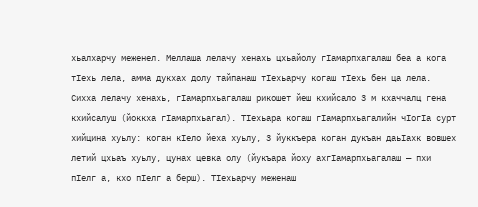хьалхарчу меженел. Меллаша лелачу хенахь цхьайолу гӀамарпхагалаш беа а кога тӀехь лела, амма дукхах долу тайпанаш тӀехьарчу когаш тӀехь бен ца лела. Сихха лелачу хенахь, гӀамарпхьагалаш рикошет йеш кхийсало 3 м кхаччалц гена кхийсалуш (йоккха гӀамарпхьагал). ТӀехьара когаш гӀамарпхьагалийн чӀогӀа сурт хийцина хуьлу: коган кӀело йеха хуьлу, 3 йуккъера коган дукъан даьӀахк вовшех летий цхьаъ хуьлу, цунах цевка олу (йукъара йоху ахгӀамарпхьагалаш — пхи пӀелг а, кхо пӀелг а берш). ТӀехьарчу меженаш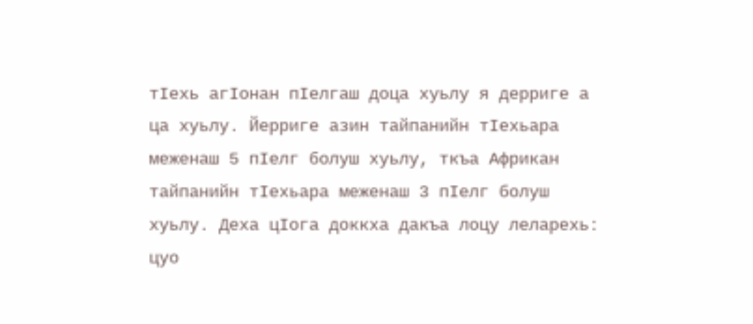тӀехь агӀонан пӀелгаш доца хуьлу я дерриге а ца хуьлу. Йерриге азин тайпанийн тӀехьара меженаш 5 пӀелг болуш хуьлу, ткъа Африкан тайпанийн тӀехьара меженаш 3 пӀелг болуш хуьлу. Деха цӀога доккха дакъа лоцу леларехь: цуо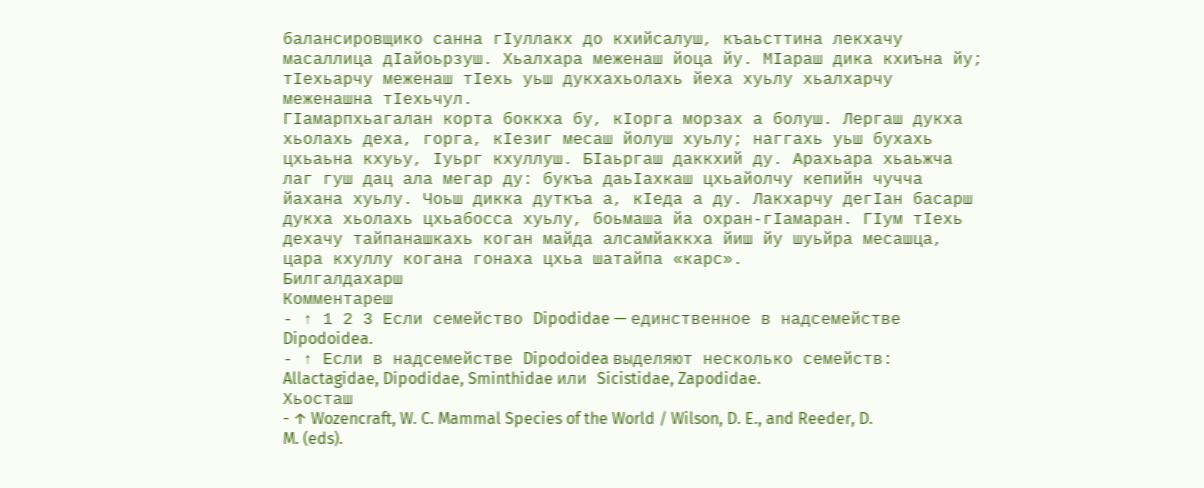балансировщико санна гӀуллакх до кхийсалуш, къаьсттина лекхачу масаллица дӀайоьрзуш. Хьалхара меженаш йоца йу. МӀараш дика кхиъна йу; тӀехьарчу меженаш тӀехь уьш дукхахьолахь йеха хуьлу хьалхарчу меженашна тӀехьчул.
ГӀамарпхьагалан корта боккха бу, кӀорга морзах а болуш. Лергаш дукха хьолахь деха, горга, кӀезиг месаш йолуш хуьлу; наггахь уьш бухахь цхьаьна кхуьу, Ӏуьрг кхуллуш. БӀаьргаш даккхий ду. Арахьара хьаьжча лаг гуш дац ала мегар ду: букъа даьӀахкаш цхьайолчу кепийн чучча йахана хуьлу. Чоьш дикка дуткъа а, кӀеда а ду. Лакхарчу дегӀан басарш дукха хьолахь цхьабосса хуьлу, боьмаша йа охран-гӀамаран. ГӀум тӀехь дехачу тайпанашкахь коган майда алсамйаккха йиш йу шуьйра месашца, цара кхуллу когана гонаха цхьа шатайпа «карс».
Билгалдахарш
Комментареш
- ↑ 1 2 3 Если семейство Dipodidae — единственное в надсемействе Dipodoidea.
- ↑ Если в надсемействе Dipodoidea выделяют несколько семейств: Allactagidae, Dipodidae, Sminthidae или Sicistidae, Zapodidae.
Хьосташ
- ↑ Wozencraft, W. C. Mammal Species of the World / Wilson, D. E., and Reeder, D. M. (eds).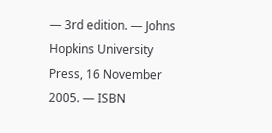— 3rd edition. — Johns Hopkins University Press, 16 November 2005. — ISBN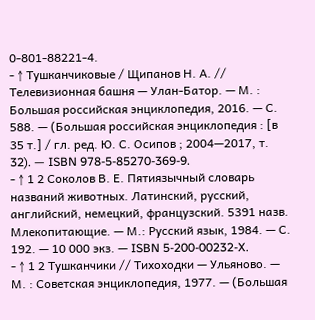0-801-88221-4.
- ↑ Тушканчиковые / Щипанов Н. А. // Телевизионная башня — Улан-Батор. — М. : Большая российская энциклопедия, 2016. — С. 588. — (Большая российская энциклопедия : [в 35 т.] / гл. ред. Ю. С. Осипов ; 2004—2017, т. 32). — ISBN 978-5-85270-369-9.
- ↑ 1 2 Соколов В. Е. Пятиязычный словарь названий животных. Латинский, русский, английский, немецкий, французский. 5391 назв. Млекопитающие. — М.: Русский язык, 1984. — С. 192. — 10 000 экз. — ISBN 5-200-00232-X.
- ↑ 1 2 Тушканчики // Тихоходки — Ульяново. — М. : Советская энциклопедия, 1977. — (Большая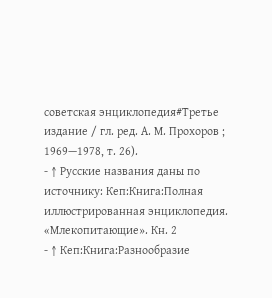советская энциклопедия#Третье издание / гл. ред. А. М. Прохоров ; 1969—1978, т. 26).
- ↑ Русские названия даны по источнику: Кеп:Книга:Полная иллюстрированная энциклопедия. «Млекопитающие». Кн. 2
- ↑ Кеп:Книга:Разнообразие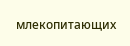млекопитающих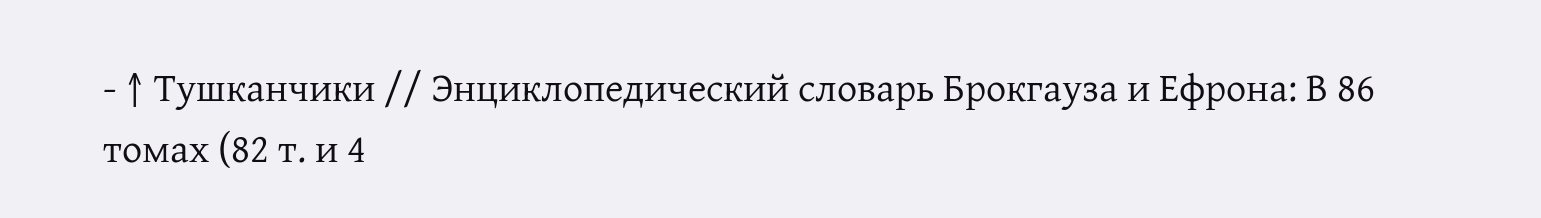- ↑ Тушканчики // Энциклопедический словарь Брокгауза и Ефрона: В 86 томах (82 т. и 4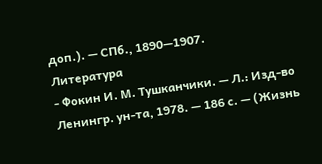доп.). — СПб., 1890—1907.
Литература
- Фокин И. М. Тушканчики. — Л.: Изд-во Ленингр. ун-та, 1978. — 186 с. — (Жизнь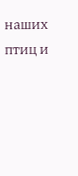наших птиц и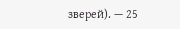зверей). — 25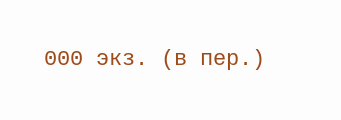000 экз. (в пер.)